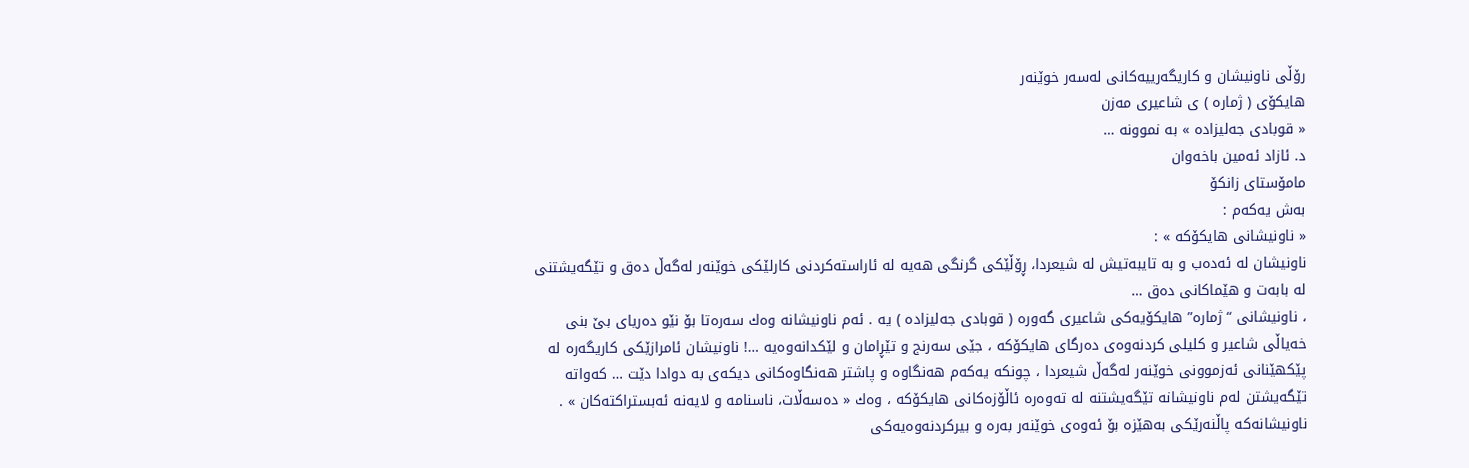رۆڵی ناونیشان و کاریگەرییەکانی لەسەر خوێنەر
ھایكۆی ( ژمارە ) ی شاعیری مەزن
« قوبادی جەلیزادە » بە نموونە …
د. ئازاد ئەمین باخەوان
مامۆستای زانکۆ
بەش یەكەم :
« ناونیشانی ھایكۆكە » :
ناونیشان لە ئەدەب و بە تایبەتیش لە شیعردا، ڕۆڵێکی گرنگی هەیە لە ئاراستەکردنی کارلێکی خوێنەر لەگەڵ دەق و تێگەیشتنی لە بابەت و هێماکانی دەق …
، ناونیشانی “ژمارە” ھایكۆیەكی شاعیری گەورە ( قوبادی جەلیزادە ) یە . ئەم ناونیشانە وەك سەرەتا بۆ نێو دەریای بێ بنی خەیاڵی شاعیر و كلیلی كردنەوەی دەرگای ھایكۆكە ، جێی سەرنج و تێڕامان و لێكدانەوەیە …! ناونیشان ئامرازێکی کاریگەرە لە پێكھێنانی ئەزموونی خوێنەر لەگەڵ شیعردا ، چونكە یەكەم ھەنگاوە و پاشتر ھەنگاوەكانی دیكەی بە دوادا دێت … كەواتە تێگەیشتن لەم ناونیشانە تێگەیشتنە لە تەوەرە ئاڵۆزەکانی ھایكۆكە ، وەك « دەسەڵات، ناسنامە و لایەنە ئەبستراکتەكان » . ناونیشانەكە پاڵنەرێكی بەھێزە بۆ ئەوەی خوێنەر بەرە و بیرکردنەوەیەکی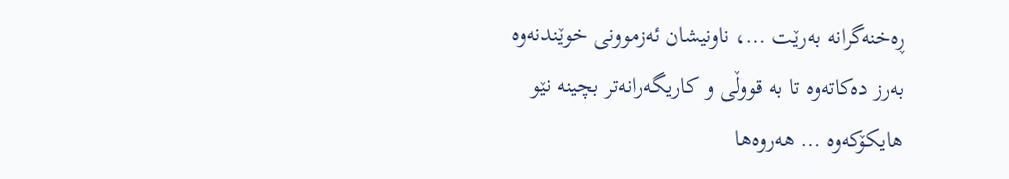ڕەخنەگرانە بەرێت …، ناونیشان ئەزموونی خوێندنەوە بەرز دەکاتەوە تا بە قووڵی و کاریگەرانەتر بچینە نێو ھایكۆكەوە … ھەروەھا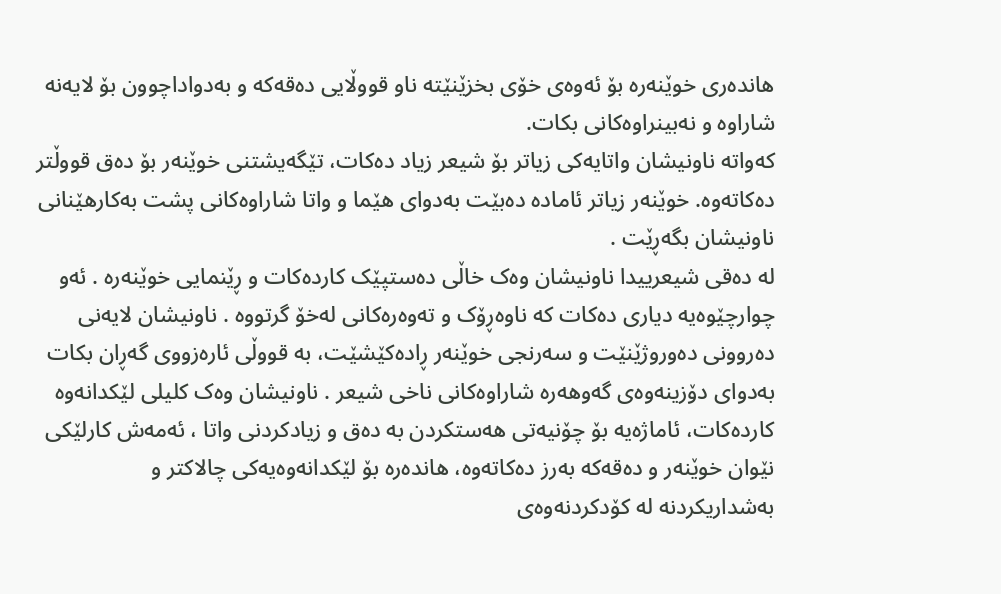هاندەری خوێنەرە بۆ ئەوەی خۆی بخزێنێتە ناو قووڵایی دەقەکە و بەدواداچوون بۆ لایەنە شاراوە و نەبینراوەکانی بکات.
كەواتە ناونیشان واتایەكی زیاتر بۆ شیعر زیاد دەکات، تێگەیشتنی خوێنەر بۆ دەق قووڵتر دەکاتەوە. خوێنەر زیاتر ئامادە دەبێت بەدوای هێما و واتا شاراوەکانی پشت بەکارهێنانی ناونیشان بگەڕێت .
لە دەقی شیعرییدا ناونیشان وەک خاڵی دەستپێک کاردەکات و ڕێنمایی خوێنەرە . ئەو چوارچێوەیە دیاری دەکات کە ناوەڕۆک و تەوەرەكانی لەخۆ گرتووە . ناونیشان لایەنی دەروونی دەوروژێنێت و سەرنجی خوێنەر ڕادەکێشێت، بە قووڵی ئارەزووی گەڕان بكات بەدوای دۆزینەوەی گەوھەرە شاراوەكانی ناخی شیعر . ناونیشان وەک کلیلی لێکدانەوە کاردەکات، ئاماژەیە بۆ چۆنیەتی ھەستكردن بە دەق و زیادكردنی واتا ، ئەمەش کارلێکی نێوان خوێنەر و دەقەکە بەرز دەکاتەوە، هاندەرە بۆ لێکدانەوەیەکی چالاکتر و بەشداریکردنە لە کۆدکردنەوەی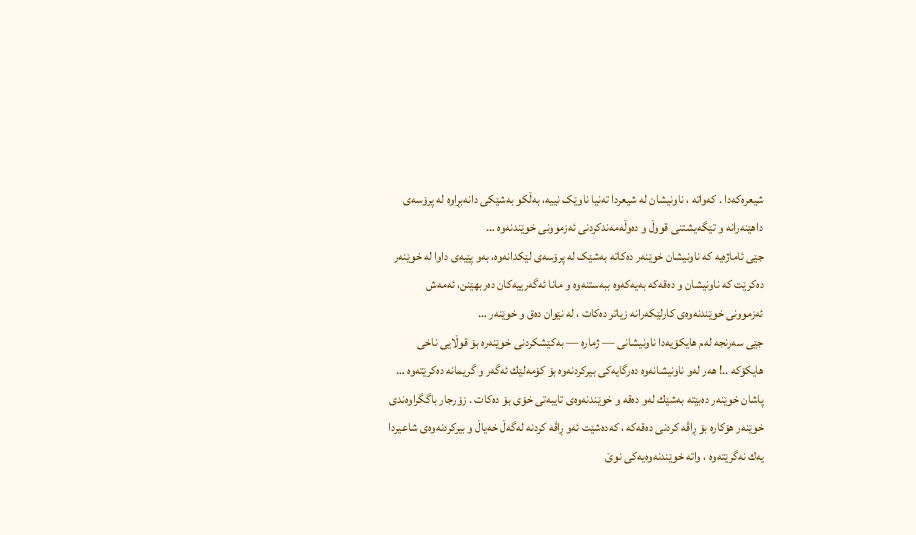شیعرەکەدا . كەواتە ، ناونیشان لە شیعردا تەنیا ناوێک نییە، بەڵکو بەشێکی دانەبڕاوە لە پرۆسەی داهێنەرانە و تێگەیشتنی قووڵ و دەوڵەمەندکردنی ئەزموونی خوێندنەوە …
جێی ئاماژەیە كە ناونیشان خوێنەر دەکاتە بەشێک لە پرۆسەی لێکدانەوە، بەو پێیەی داوا لە خوێنەر دەكرێت كە ناونیشان و دەقەکە بەیەکەوە ببەستنەوە و مانا ئەگەرییەكان دەربهێنن، ئەمەش ئەزموونی خوێندنەوەی كارلێكەرانە زیاتر دەکات ، لە نێوان دەق و خوێنەر …
جێی سەرنجە لەم ھایكۆیەدا ناونیشانی — ژمارە — بەكێشكردنی خوێنەرە بۆ قوڵایی ناخی ھایكۆكە ..! ھەر لەو ناونیشانەوە دەرگایەكی بیركردنەوە بۆ كۆمەلێك ئەگەر و گریمانە دەكرێتەوە … پاشان خوێنەر دەبێتە بەشێك لەو دەقە و خوێندنەوەی تایبەتی خۆی بۆ دەكات . زۆرجار باگگراوەندی خوێنەر ھۆكارە بۆ ڕاڤە كردنی دەقەكە ، كەدەشێت ئەو ڕاڤە كردنە لەگەڵ خەیاڵ و بیركردنەوەی شاعیردا یەك نەگرێتەوە ، واتە خوێندنەوەیەكی نوێ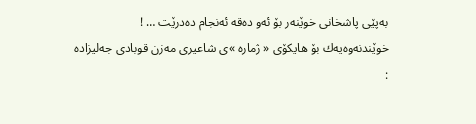بەپێی پاشخانی خوێنەر بۆ ئەو دەقە ئەنجام دەدرێت … !
خوێندنەوەیەك بۆ ھایكۆی « ژمارە »ی شاعیری مەزن قوبادی جەلیزادە :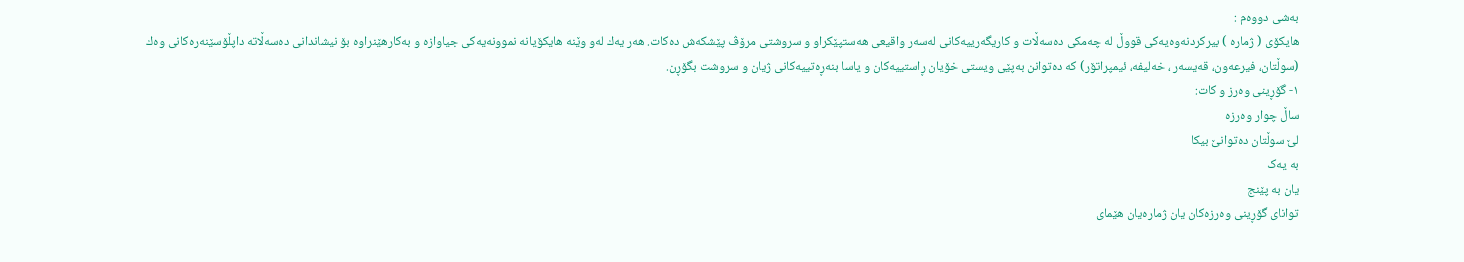بەشی دووەم :
ھایكۆی ( ژمارە ) بیرکردنەوەیەکی قووڵ لە چەمکی دەسەڵات و کاریگەرییەکانی لەسەر واقیعی هەستپێکراو و سروشتی مرۆڤ پێشکەش دەکات. هەر یەك لەو وێنە ھایكۆیانە نموونەیەکی جیاوازە و بەكارھێنراوە بۆ نیشاندانی دەسەڵاتە داپڵۆسێنەرەكانی وەك (سوڵتان، فیرعەون، قەیسەر ، خەلیفە، ئیمپراتۆر) كە دەتوانن بەپێی ویستی خۆیان ڕاستییەكان و یاسا بنەڕەتییەکانی ژیان و سروشت بگۆڕن.
١- گۆڕینی وەرز و کات:
ساڵ چوار وەرزە
لێ سوڵتان دەتوانێ بیکا
بە یەک
یان بە پێنج
توانای گۆڕینی وەرزەکان یان ژمارەیان هێمای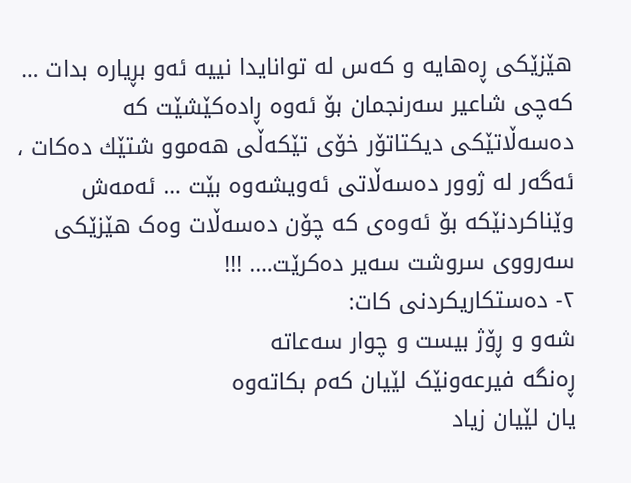هێزێكی ڕەهایە و كەس لە توانایدا نییە ئەو بڕیارە بدات … كەچی شاعیر سەرنجمان بۆ ئەوە ڕادەكێشێت كە دەسەڵاتێكی دیكتاتۆر خۆی تێكەڵی ھەموو شتێك دەكات ، ئەگەر لە ژوور دەسەڵاتی ئەویشەوە بێت … ئەمەش وێناکردنێکە بۆ ئەوەی کە چۆن دەسەڵات وەک هێزێکی سەرووی سروشت سەیر دەکرێت…. !!!
٢- دەستکاریکردنی کات:
شەو و ڕۆژ بیست و چوار سەعاتە
ڕەنگە فیرعەونێک لێیان کەم بکاتەوە
یان لێیان زیاد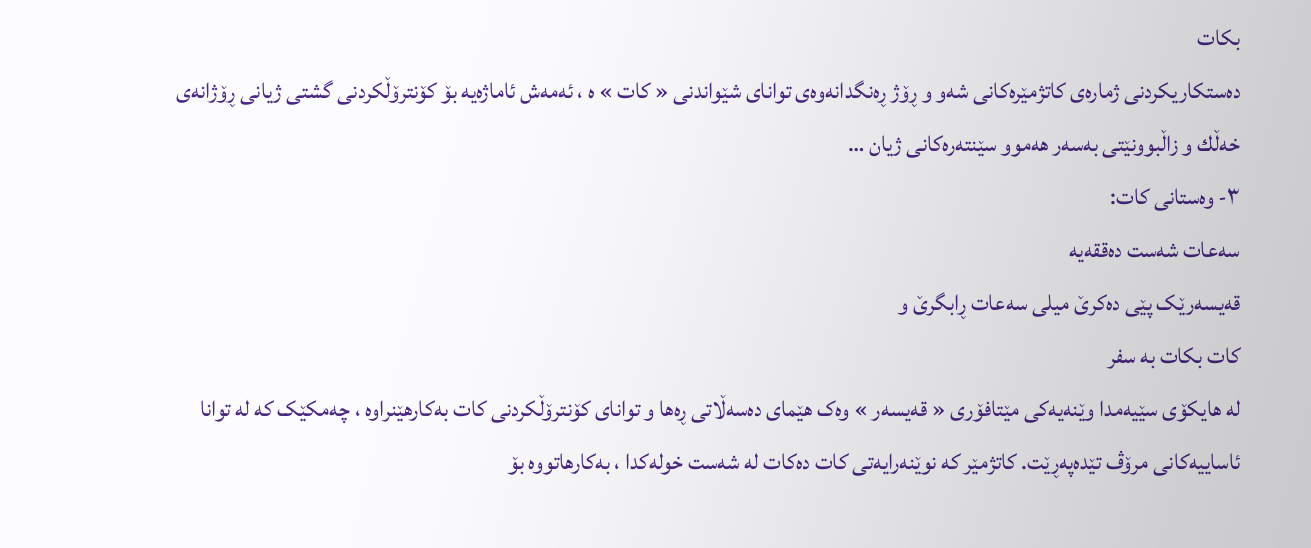بکات
دەستکاریکردنی ژمارەی کاتژمێرەکانی شەو و ڕۆژ ڕەنگدانەوەی توانای شێواندنی « کات » ە ، ئەمەش ئاماژەیە بۆ کۆنترۆڵکردنی گشتی ژیانی ڕۆژانەی خەڵك و زاڵبوونێتی بەسەر ھەموو سێنتەرەكانی ژیان …
٣- وەستانی کات:
سەعات شەست دەققەیە
قەیسەرێک پێی دەکرێ میلی سەعات ڕابگرێ و
کات بکات بە سفر
لە ھایكۆی سێیەمدا وێنەیەکی مێتافۆری « قەیسەر » وەک هێمای دەسەڵاتی ڕەها و توانای کۆنترۆڵکردنی کات بەكارھێنراوە ، چەمکێک کە لە توانا ئاساییەکانی مرۆڤ تێدەپەڕێت. کاتژمێر کە نوێنەرایەتی کات دەکات لە شەست خولەکدا ، بەكارھاتووە بۆ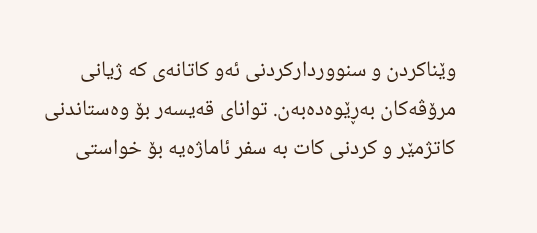وێناکردن و سنووردارکردنی ئەو کاتانەی کە ژیانی مرۆڤەکان بەڕێوەدەبەن. توانای قەیسەر بۆ وەستاندنی کاتژمێر و کردنی کات بە سفر ئاماژەیە بۆ خواستی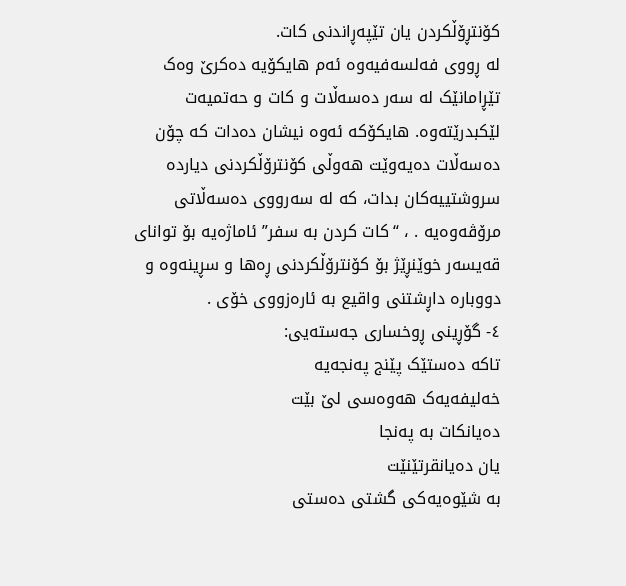کۆنتڕۆڵکردن یان تێپەڕاندنی کات.
لە ڕووی فەلسەفیەوە ئەم ھایكۆیە دەکرێ وەک تێڕامانێک لە سەر دەسەڵات و کات و حەتمیەت لێکبدرێتەوە. ھایكۆكە ئەوە نیشان دەدات کە چۆن دەسەڵات دەیەوێت هەوڵی کۆنترۆڵکردنی دیاردە سروشتییەکان بدات، کە لە سەرووی دەسەڵاتی مرۆڤەوەیە . ، “كات كردن بە سفر” ئاماژەیە بۆ توانای قەیسەر خوێنڕێژ بۆ کۆنترۆڵكردنی ڕەها و سڕینەوە و دووبارە داڕشتنی واقیع بە ئارەزووی خۆی .
٤- گۆڕینی ڕوخساری جەستەیی:
تاکە دەستێک پێنج پەنجەیە
خەلیفەیەک هەوەسی لێ بێت
دەیانکات بە پەنجا
یان دەیانقرتێنێت
بە شێوەیەكی گشتی دەستی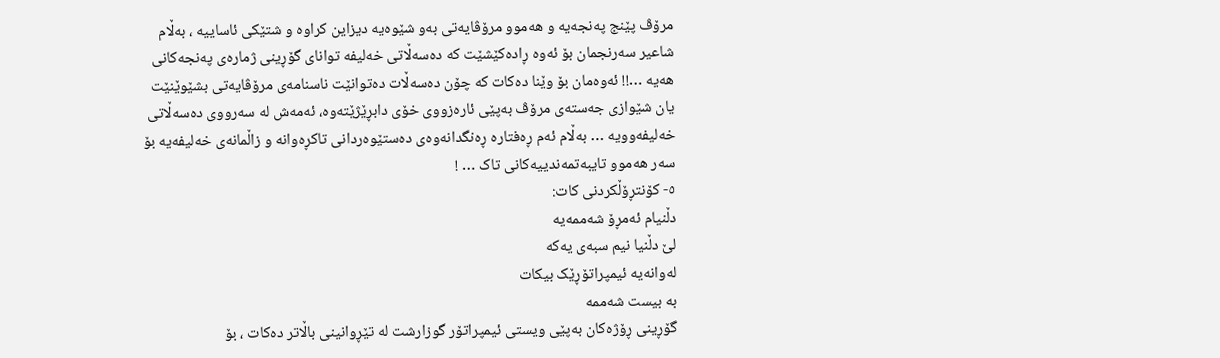مرۆڤ پێنج پەنجەیە و ھەموو مرۆڤایەتی بەو شێوەیە دیزاین كراوە و شتێكی ئاساییە ، بەڵام شاعیر سەرنجمان بۆ ئەوە ڕادەكێشێت كە دەسەڵاتی خەلیفە توانای گۆڕینی ژمارەی پەنجەکانی ھەیە …!! ئەوەمان بۆ وێنا دەکات کە چۆن دەسەڵات دەتوانێت ناسنامەی مرۆڤایەتی بشێوێنێت یان شێوازی جەستەی مرۆڤ بەپێی ئارەزووی خۆی دابڕێژێتەوە، ئەمەش لە سەرووی دەسەڵاتی خەلیفەوویە … بەڵام ئەم ڕەفتارە ڕەنگدانەوەی دەستێوەردانی تاکڕەوانە و زاڵمانەی خەلیفەیە بۆ سەر ھەموو تایبەتمەندییەكانی تاک … !
٥- کۆنتڕۆڵکردنی کات:
دڵنیام ئەمڕۆ شەممەیە
لێ دڵنیا نیم سبەی یەکە
لەوانەیە ئیمپراتۆڕێک بیکات
بە بیست شەممە
گۆڕینی ڕۆژەکان بەپێی ویستی ئیمپراتۆر گوزارشت لە تێڕوانینی باڵاتر دەکات ، بۆ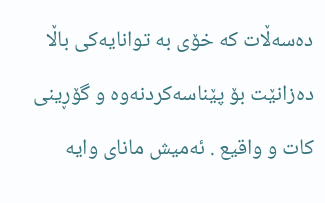دەسەڵات کە خۆی بە توانایەكی باڵا دەزانێت بۆ پێناسەکردنەوە و گۆڕینی کات و واقیع . ئەمیش مانای وایە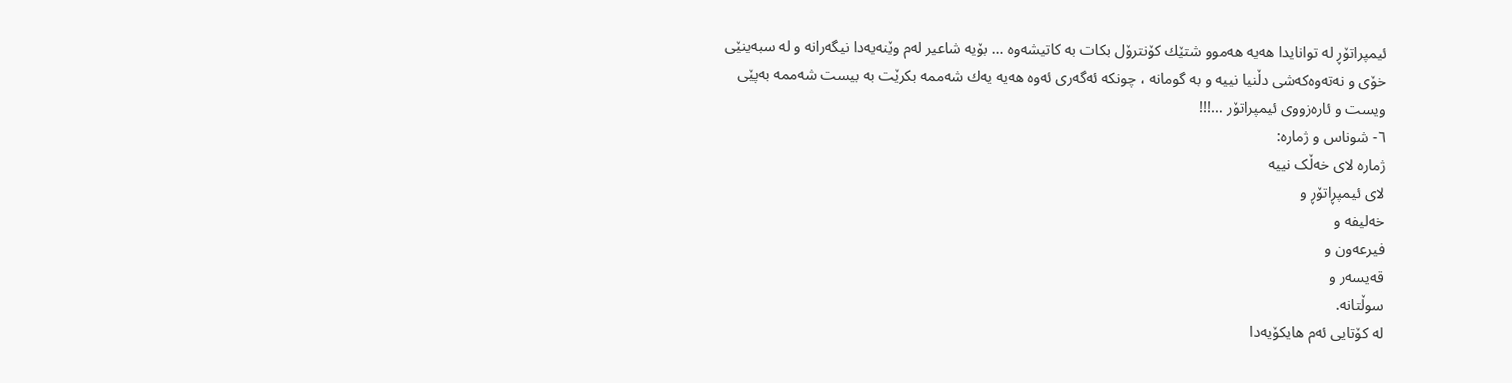ئیمپراتۆڕ لە توانایدا ھەیە ھەموو شتێك كۆنترۆل بكات بە كاتیشەوە … بۆیە شاعیر لەم وێنەیەدا نیگەرانە و لە سبەینێی خۆی و نەتەوەكەشی دڵنیا نییە و بە گومانە ، چونكە ئەگەری ئەوە ھەیە یەك شەممە بكرێت بە بیست شەممە بەپێی ویست و ئارەزووی ئیمپراتۆر …!!!
٦- شوناس و ژمارە:
ژمارە لای خەڵک نییە
لای ئیمپڕاتۆڕ و
خەلیفە و
فیرعەون و
قەیسەر و
سوڵتانە.
لە کۆتایی ئەم ھایكۆیەدا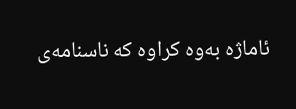ئاماژە بەوە كراوە كە ناسنامەی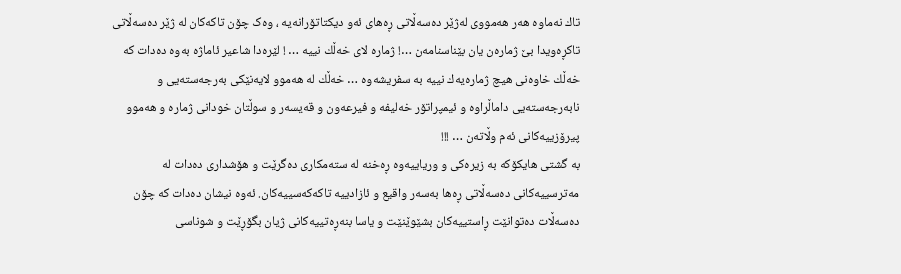تاك نەماوە ھەر ھەمووی لەژێر دەسەڵاتی ڕەھای ئەو دیكتاتۆرانەیە ، وەک چۆن تاکەکان لە ژێر دەسەڵاتی تاكڕەویدا بێ ژمارەن یان بێناسنامەن …! ژمارە لای خەڵك نییە … ! لێرەدا شاعیر ئاماژە بەوە دەدات كە خەڵك خاوەنی ھیچ ژمارەیەك نییە بە سفریشەوە … خەڵك لە ھەموو لایەنێكی بەرجەستەیی و نابەرجەستەیی داماڵراوە و ئیمپراتۆر خەلیفە و فیرعەون و قەیسەر و سوڵتان خودانی ژمارە و ھەموو پیرۆزییەكانی ئەم وڵاتەن … !!!
بە گشتی ھایكۆكە بە زیرەکی و وریاییەوە ڕەخنە لە ستەمکاری دەگرێت و هۆشداری دەدات لە مەترسییەکانی دەسەڵاتی ڕەها بەسەر واقیع و ئازادییە تاکەکەسییەکان. ئەوە نیشان دەدات کە چۆن دەسەڵات دەتوانێت ڕاستییەکان بشێوێنێت و یاسا بنەڕەتییەکانی ژیان بگۆڕێت و شوناسی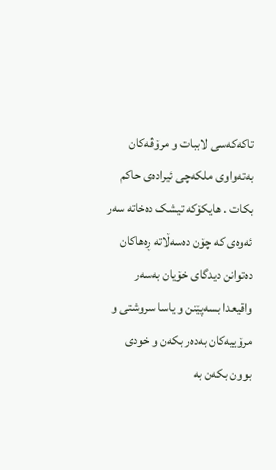تاکەکەسی لاببات و مرۆڤەکان بەتەواوی ملکەچی ئیرادەی حاکم بكات . ھایكۆكە تیشک دەخاتە سەر ئەوەی کە چۆن دەسەڵاتە ڕەهاکان دەتوانن دیدگای خۆیان بەسەر واقیعدا بسەپێنن و یاسا سروشتی و مرۆییەکان بەدەر بکەن و خودی بوون بكەن بە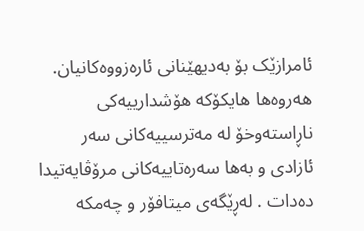ئامرازێک بۆ بەدیهێنانی ئارەزووەکانیان.
هەروەها ھایكۆكە هۆشدارییەکی ناڕاستەوخۆ لە مەترسییەکانی سەر ئازادی و بەها سەرەتاییەکانی مرۆڤایەتیدا دەدات . لەڕێگەی میتافۆر و چەمکە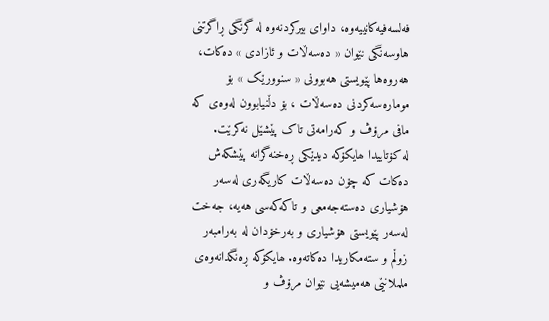فەلسەفیەکانییەوە، داوای بیرکردنەوە لە گرنگی ڕاگرتنی هاوسەنگی نێوان « دەسەڵات و ئازادی » دەکات، هەروەها پێویستی هەبوونی « سنوورێک » بۆ مومارەسەکردنی دەسەڵات ، بۆ دڵنیابوون لەوەی کە مافی مرۆڤ و کەرامەتی تاک پێشێل نەکرێت.
لە کۆتاییدا ھایكۆكە دیدێکی ڕەخنەگرانە پێشکەش دەکات کە چۆن دەسەڵات کاریگەری لەسەر هۆشیاری دەستەجەمعی و تاکەکەسی هەیە، جەخت لەسەر پێویستی هۆشیاری و بەرخۆدان لە بەرامبەر زوڵم و ستەمکاریدا دەکاتەوە. ھایكۆكە ڕەنگدانەوەی ململانێی هەمیشەیی نێوان مرۆڤ و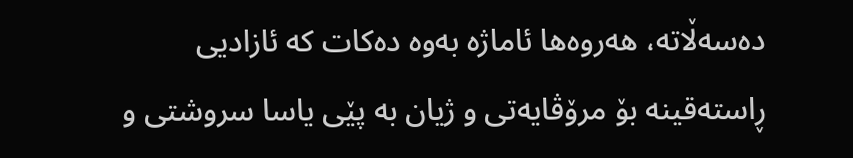دەسەڵاتە، هەروەها ئاماژە بەوە دەکات کە ئازادیی ڕاستەقینە بۆ مرۆڤایەتی و ژیان بە پێی یاسا سروشتی و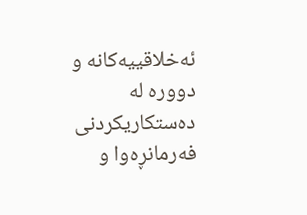ئەخلاقییەکانە و دوورە لە دەستکاریکردنی فەرمانڕەوا و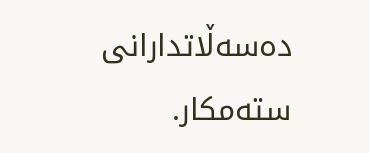دەسەڵاتدارانی ستەمکار.